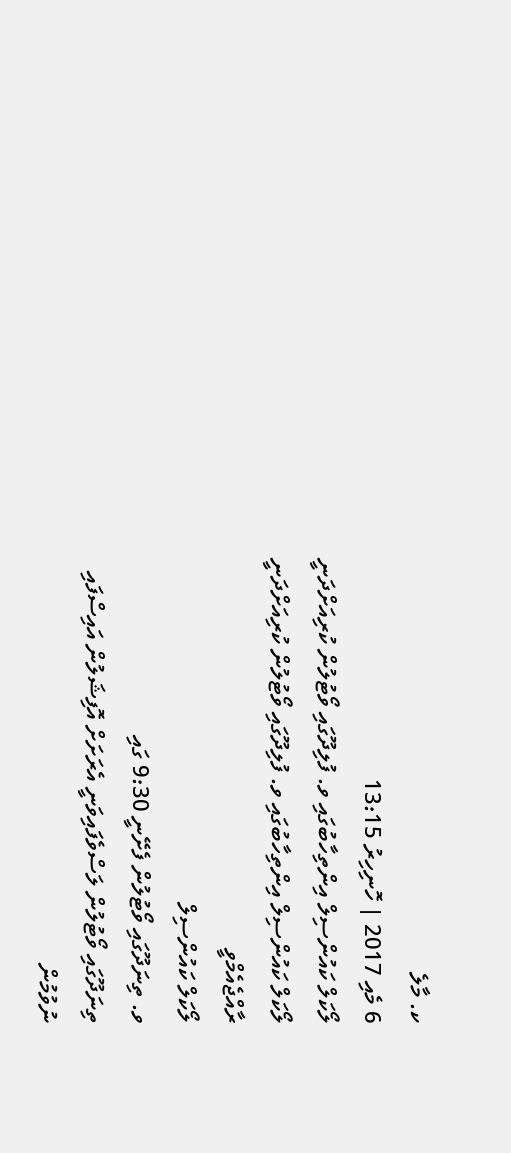ކ. މާލެ
6 މެއި 2017 | ހޮނިހިރު 13:15
ލޯކަލް ކައުންސިލް އިންތިހާބުގައި ވ. ފުލިދޫގައި ވޯޓުލުން ކުރިއަށްދަނީ
ލޯކަލް ކައުންސިލް އިންތިހާބުގައި ވ. ފުލިދޫގައި ވޯޓުލުން ކުރިއަށްދަނީ
ރާއްޖެއެމްވީ
ލޯކަލް ކައުންސިލް
ވ. ތިނަދޫގައި ވޯޓުލުން ފެށޭނީ 9:30 ގައި
ތިނަދޫގައި ވޯޓުލުން ލަސްވެފައިވަނީ އެރަށަށް އޮފިޝަލުން އައިސްފައި ނުވުމުން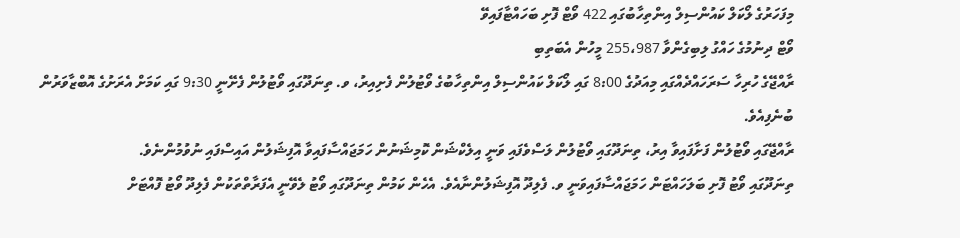މިފަހަރުގެ ލޯކަލް ކައުންސިލް އިންތިހާބުގައި 422 ވޯޓް ފޮށި ބަހައްޓާފައިވޭ
ވޯޓް ދިނުމުގެ ހައްގު ލިބިގެންވާ 255،987 މީހުން އެބަތިބި
ރާއްޖޭގެ ހުރިހާ ސަރަހައްދެއްގައި މިއަދުގެ 8:00 ގައި ލޯކަލް ކައުންސިލް އިންތިހާބުގެ ވޯޓުލުން ފެށިއިރު، ވ. ތިނަދޫގައި ވޯޓުލުން ފެށޭނީ 9:30 ގައި ކަމަށް އެރަށުގެ އޮބްޒާވަރުން ބުނެފިއެވެ.
ރާއްޖޭގައި ވޯޓުލުން ފަށާފައިވާ އިރު، ތިނަދޫގައި ވޯޓުލުން ލަސްވެފައި ވަނީ އިލެކްޝަން ކޮމިޝަނުން ހަމަޖައްސާފައިވާ އޮފިޝަލުން އައިސްފައި ނުވުމުންނެވެ.
ތިނަދޫގައި ވޯޓު ފޮށި ބަލަހައްޓަން ހަމަޖައްސާފައިވަނީ ވ. ފެލިދޫ އޮފިޝަލުންނާއެވެ. އެހެން ކަމުން ތިނަދޫގައި ވޯޓު ލެވޭނީ އެފަރާތްތަކުން ފެލިދޫ ވޯޓު ފޮއްޓަށް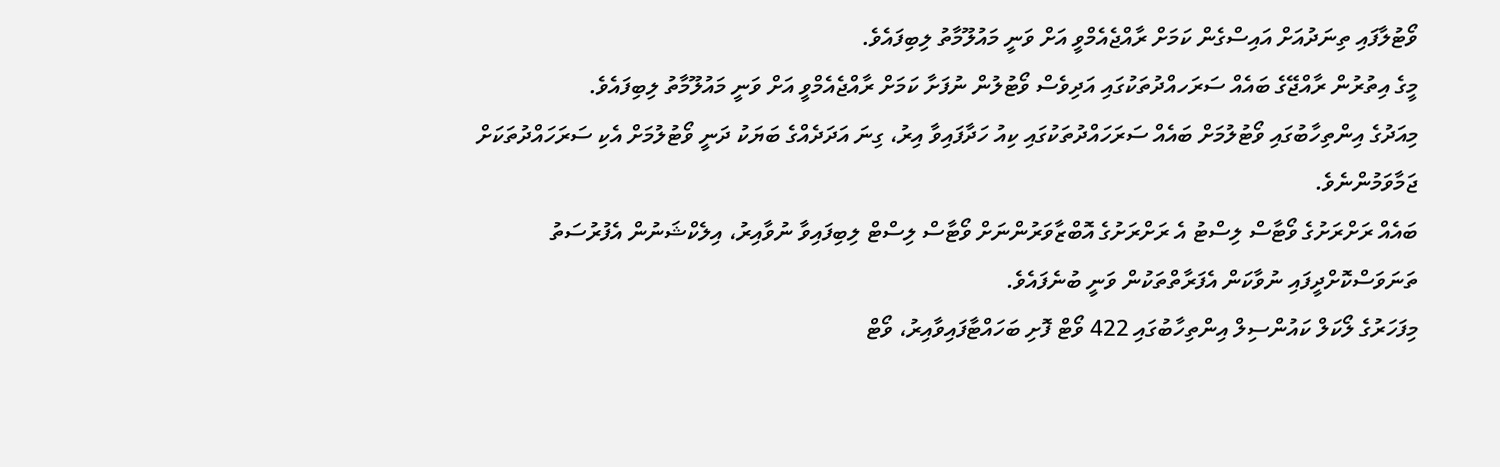ވޯޓުލާފައި ތިނަދުއަށް އައިސްގެން ކަމަށް ރާއްޖެއެމްވީ އަށް ވަނީ މައުލޫމާތު ލިބިފައެވެ.
މީގެ އިތުރުން ރާއްޖޭގެ ބައެއް ސަރަހއްދުތަކުގައި އަދިވެސް ވޯޓުލުން ނުފަށާ ކަމަށް ރާއްޖެއެމްވީ އަށް ވަނީ މައުލޫމާތު ލިބިފައެވެ.
މިއަދުގެ އިންތިހާބުގައި ވޯޓުލުމަށް ބައެއް ސަރަހައްދުތަކުގައި ކިއު ހަދާފައިވާ އިރު، ގިނަ އަދަދެއްގެ ބަޔަކު ދަނީ ވޯޓުލުމަށް އެކި ސަރަހައްދުތަކަށް ޖަމާވަމުންނެވެ.
ބައެއް ރަށްރަށުގެ ވޯޓާސް ލިސްޓު އެ ރަށްރަށުގެ އޮބްޒާވަރުންނަށް ވޯޓާސް ލިސްޓް ލިބިފައިވާ ނުވާއިރު، އިލެކްޝަނުން އެފުރުސަތު ތަނަވަސްކޮށްދީފައި ނުވާކަން އެފަރާތްތަކުން ވަނީ ބުނެފައެވެ.
މިފަހަރުގެ ލޯކަލް ކައުންސިލް އިންތިހާބުގައި 422 ވޯޓް ފޮށި ބަހައްޓާފައިވާއިރު، ވޯޓް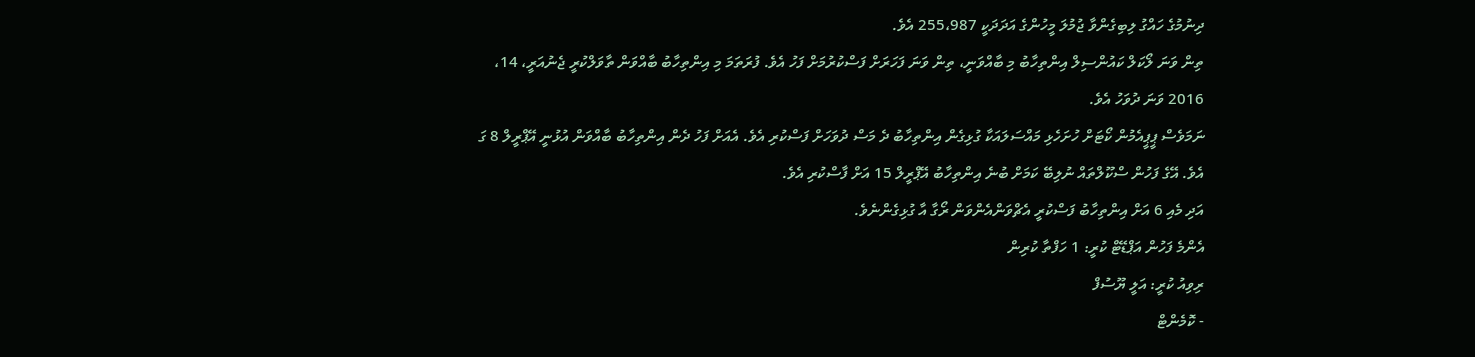ދިނުމުގެ ހައްގު ލިބިގެންވާ ޖުމުލަ މީހުންގެ އަދަދަކީ 255،987 އެވެ.
ތިން ވަނަ ލޯކަލް ކައުންސިލް އިންތިހާބު މި ބާއްވަނީ، ތިން ވަނަ ފަހަރަށް ފަސްކުރުމަށް ފަހު އެވެ. ފުރަތަމަ މި އިންތިހާބު ބާއްވަން ތާވަލްކުރީ ޖެނުއަރީ، 14، 2016 ވަނަ ދުވަހު އެވެ.
ނަމަވެސް ޕީޕީއެމުން ކޯޓަށް ހުށަހެޅި މައްސަލައަކާ ގުޅިގެން އިންތިހާބު ދެ މަސް ދުވަހަށް ފަސްކުރި އެވެ. އެއަށް ފަހު ދެން އިންތިހާބު ބާއްވަން އުޅުނީ އޭޕްރީލް 8 ގަ އެވެ. އޭގެ ފަހުން ސްކޫލްތައް ނުލިބޭ ކަމަށް ބުނެ އިންތިހާބު އޭޕްރީލް 15 އަށް ފާސްކުރި އެވެ.
އަދި މެއި 6 އަށް އިންތިހާބު ފަސްކުރީ އެޗްވަންއެންވަން ރޯގާ އާ ގުޅިގެންނެވެ.
އެންމެ ފަހުން އަޕްޑޭޓް ކުރީ: 1 ހަފްތާ ކުރިން
ރިވިއު ކުރީ: އަލީ ޔޫސުފް
- ކޮމެންޓް